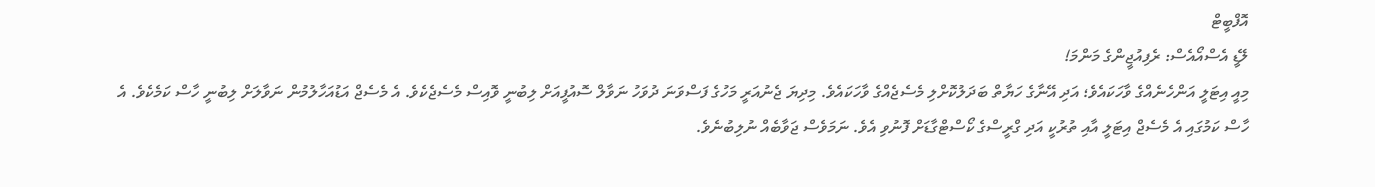އޮފްބީޓް
ލޭޑީ އެސްއޯއެސް: ރެފިއުޖީންގެ މަންމަ!
މިއީ އިޓަލީ އަންހެނެއްގެ ވާހަކައެވެ؛ އަދި އޭނާގެ ހަޔާތް ބަދަލުކޮށްލި މެސެޖެއްގެ ވާހަކައެވެ. މިދިޔަ ޖެނުއަރީ މަހުގެ ފަސްވަނަ ދުވަހު ނަވާލް ސޮއުފީއަށް ލިބުނީ ވޮއިސް މެސެޖެކެވެ. އެ މެސެޖް އަޑުއަހާލުމުން ނަވާލަށް ލިބުނީ ހާސް ކަމެކެވެ. އެ ހާސް ކަމުގައި އެ މެސެޖް އިޓަލީ އާއި ތުރުކީ އަދި ގްރީސްގެ ކޯސްޓްގާޑަށް ފޮނުވި އެވެ. ނަމަވެސް ޖަވާބެއް ނުލިބުނެވެ.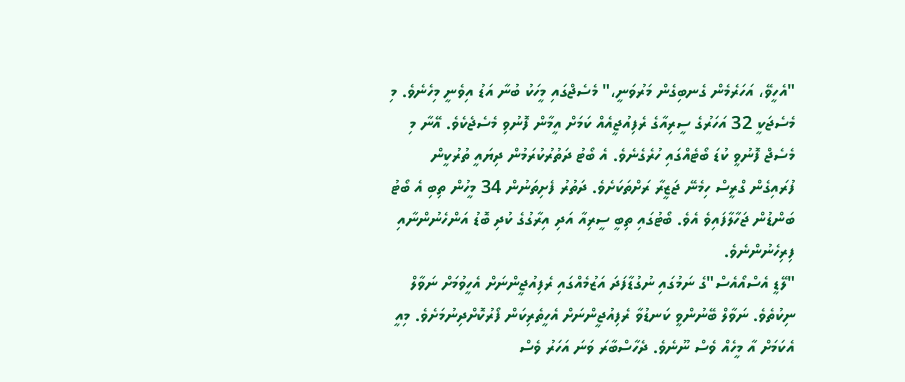"އެހީވޭ، އަހަރެމެން ގެނބިގެން މަރުވަނީ،" މެސެޖްގައި މީހަކު ބުނާ އަޑު އިވެނީ މިހެނެވެ. މި މެސެޖަކީ 32 އަހަރުގެ ސީރިއާގެ ރެފިއުޖީއެއް ކަމަށް އީމާން ފޮނުވި މެސެޖެކެވެ. އޭނާ މި މެސެޖް ފޮނުވީ ކުޑަ ބޯޓެއްގައި ހުރެގެނެވެ. އެ ބޯޓު ދަތުރުކުރަމުން ދިޔައީ ތުރުކީން ފުރައިގެން ގްރީސް ހިމެނޭ ޖަޒީރާ ރަށްތަކަށެވެ. ދަތުރު ފެށިތަނުން 34 މީހުން ތިބި އެ ބޯޓު ބަންޑުން ޖަހާލާފައިވެ އެވެ. ބޯޓުގައި ތިބީ ސީރިއާ އަދި އިރާގުގެ ކުދި ބޮޑު އަންހެނުންނާއި ފިރިހެނުންނެވެ.
"ލޭޑީ އެސްއޯއެސް"ގެ ނަމުގައި ނުގުޑާފަދަ އަޒުމެއްގައި ރެފިއުޖީންނަށް އެހީވުމަށް ނަވާލް ނިކުތެވެ. ނަވާލް ބޭނުންވީ ކަނޑުވާ ރެފިއުޖީންނަށް އެހީތެރިކަން ފޯރުކޮށްދިނުމަށެވެ. މިއީ އެކަމަށް އާ މީހެއް ވެސް ނޫނެވެ. ދެހާސްބާރަ ވަނަ އަހަރު ވެސް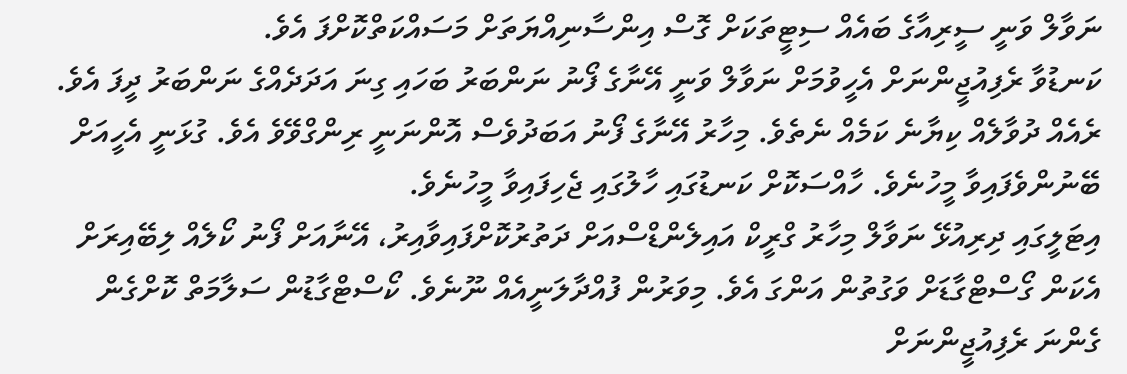ނަވާލް ވަނީ ސީރިއާގެ ބައެއް ސިޓީތަކަށް ގޮސް އިންސާނިއްޔަތަށް މަސައްކަތްކޮށްފަ އެވެ.
ކަނޑުވާ ރެފިއުޖީންނަށް އެހީވުމަށް ނަވާލް ވަނީ އޭނާގެ ފޯނު ނަންބަރު ބަހައި ގިނަ އަދަދެއްގެ ނަންބަރު ދީފަ އެވެ. ރެއެއް ދުވާލެއް ކިޔާނެ ކަމެއް ނެތެވެ. މިހާރު އޭނާގެ ފޯނު އަބަދުވެސް އޮންނަނީ ރިންގްވޭވެ އެވެ. ގުޅަނީ އެހީއަށް ބޭނުންވެފައިވާ މީހުނެވެ. ހާއްސަކޮށް ކަނޑުގައި ހާލުގައި ޖެހިފައިވާ މީހުނެވެ.
އިޓަލީގައި ދިރިއުޅޭ ނަވާލް މިހާރު ގްރީކް އައިލެންޑްސްއަށް ދަތުރުކޮށްފައިވާއިރު، އޭނާއަށް ފޯނު ކޯލެއް ލިބޭއިރަށް އެކަން ގޯސްޓްގާޑަށް ވަގުތުން އަންގަ އެވެ. މިވަރުން ފުއްދާލަނީއެއް ނޫނެވެ. ކޯސްޓްގާޑުން ސަލާމަތް ކޮށްގެން ގެންނަ ރެފިއުޖީންނަށް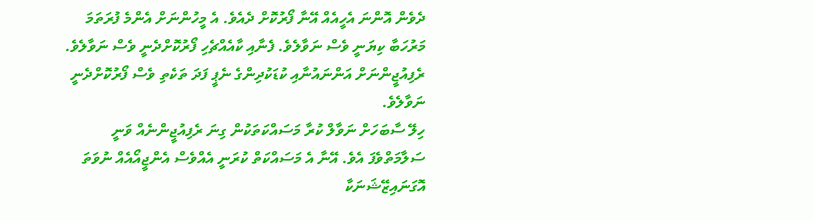ދެވެން އޮންނަ އެހީއެއް އޭނާ ފޯރުކޮށް ދެއެވެ. އެ މީހުންނަށް އެންމެ ފުރަތަމަ މަރުހަބާ ކިޔަނީ ވެސް ނަވާލެވެ. ފެނާއި ކާއެއްޗެހި ފޯރުކޮށްދެނީ ވެސް ނަވާލެވެ. ރެފިއުޖީންނަށް އަންނައުނާއި ކުޑަކުދިންގެ ނެޕީ ފަދަ ތަކެތި ވެސް ފޯރުކޮށްދެނީ ނަވާލެވެ.
ހިލޭ ސާބަހަށް ނަވާލް ކުރާ މަސައްކަތަކުން ގިނަ ރެފިއުޖީންނެއް ވަނީ ސަލާމަތްވެފަ އެވެ. އޭނާ އެ މަސައްކަތް ކުރަނީ އެއްވެސް އެންޖީއޯއެއް ނުވަތަ އޮގަނައިޒޭޝަނަކާ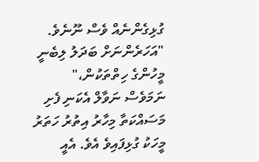ގުޅިގެންނެއް ވެސް ނޫނެވެ.
"އަހަރެންނަށް ބަދަލު ލިބެނީ މީހުންގެ ހިތްތަކުން،"
ނަމަވެސް ނަވާލް އެކަނި ފެށި މަސައްކަތާ މިހާރު އިތުރު ހަތަރު މީހަކު ގުޅިފައިވެ އެވެ. އެއީ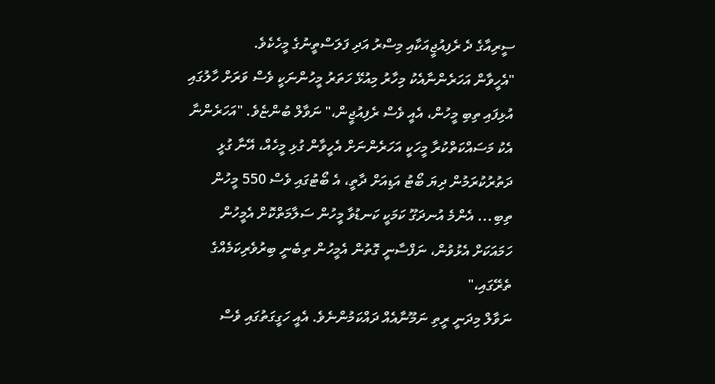ސީރިއާގެ ދެ ރެފިއުޖީއަކާއި މިސްރު އަދި ފަލަސްތީނުގެ މީހެކެވެ.
"އެހީވާން އަހަރެންނާއެކު މިހާރު މިއުޅޭ ހަތަރު މީހުންނަކީ ވެސް ވަރަށް ހާލުގައި އުޅިފައި ތިބި މީހުން، އެއީ ވެސް ރެފިއުޖީން،" ނަވާލް ބުންޏެވެ. "އަހަރެންނާ އެކު މަސައްކަތްކުރާ މީހަކީ އަހަރެންނަށް އެހީވާން ގުޅި މީހެއް، އޭނާ ގުޅީ ދަތުރުކުރަމުން ދިޔަ ބޯޓު އަޑިއަށް ދާތީ، އެ ބޯޓުގައި ވެސް 550 މީހުން ތިބި... އެންމެ އުނދަގޫ ކަމަކީ ކަނޑުވާ މީހުން ސަލާމަތްކޮށް އެމީހުން ހަމައަކަށް އެޅުވުން، ނަފްސާނީ ގޮތުން އެމީހުން ތިބެނީ ބިރުވެރިކަމެއްގެ ތެރޭގައި،"
ނަވާލް މިދަނީ ރީތި ނަމޫނާއެއް ދައްކަމުންނެވެ. އެއީ ހަގީގަތުގައި ވެސް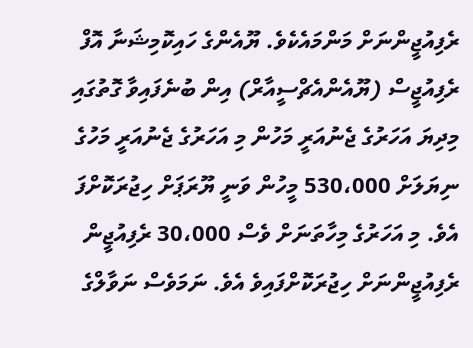ރެފިއުޖީންނަށް މަންމައެކެވެ. ޔޫއެންގެ ހައިކޮމިޝަނާ އޮފް ރެފިއުޖީސް (ޔޫއެންއެޗްސީއާރް) އިން ބުނެފައިވާ ގޮތުގައި މިދިޔަ އަހަރުގެ ޖެނުއަރީ މަހުން މި އަހަރުގެ ޖެނުއަރީ މަހުގެ ނިޔަލަށް 530،000 މީހުން ވަނީ ޔޫރަޕަށް ހިޖުރަކޮށްފަ އެވެ. މި އަހަރުގެ މިހާތަނަށް ވެސް 30،000 ރެފިއުޖީން ރެފިއުޖީންނަށް ހިޖުރަކޮށްފައިވެ އެވެ. ނަމަވެސް ނަވާލްގެ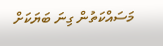މަސައްކަތުން ގިނަ ބަޔަކަށް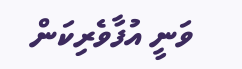ވަނީ އުފާވެރިކަން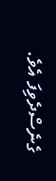ގެނެސްދެވިފަ އެވެ.